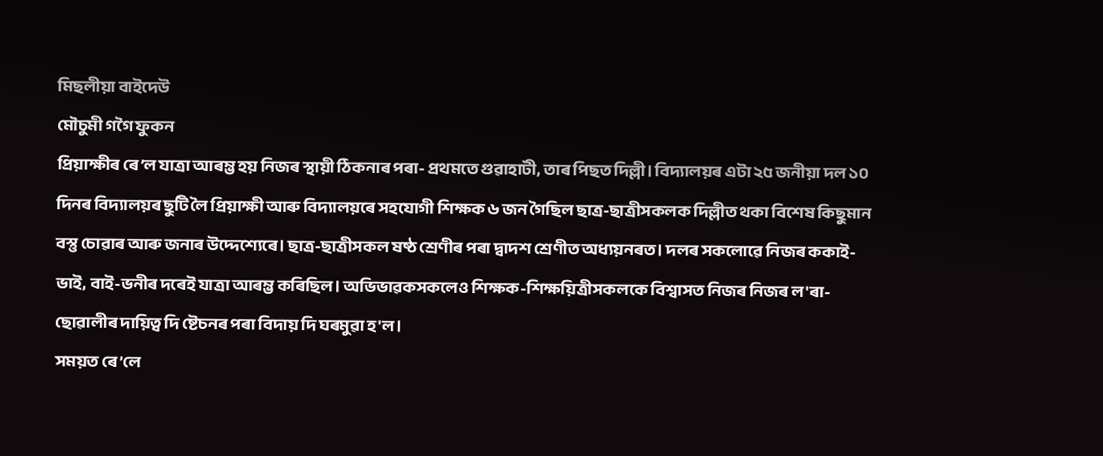মিছলীয়া বাইদেউ
মৌচুমী গগৈ ফুকন
প্ৰিয়াক্ষীৰ ৰে’ল যাত্ৰা আৰম্ভ হয় নিজৰ স্থায়ী ঠিকনাৰ পৰা- প্ৰথমতে গুৱাহাটী, তাৰ পিছত দিল্লী। বিদ্যালয়ৰ এটা ২৫ জনীয়া দল ১০ দিনৰ বিদ্যালয়ৰ ছুটি লৈ প্ৰিয়াক্ষী আৰু বিদ্যালয়ৰে সহযোগী শিক্ষক ৬ জন গৈছিল ছাত্ৰ-ছাত্ৰীসকলক দিল্লীত থকা বিশেষ কিছুমান বস্তু চোৱাৰ আৰু জনাৰ উদ্দেশ্যেৰে। ছাত্ৰ-ছাত্ৰীসকল ষষ্ঠ শ্ৰেণীৰ পৰা দ্বাদশ শ্ৰেণীত অধ্যয়নৰত। দলৰ সকলোৱে নিজৰ ককাই-ভাই, বাই-ভনীৰ দৰেই যাত্ৰা আৰম্ভ কৰিছিল। অভিভাৱকসকলেও শিক্ষক-শিক্ষয়িত্ৰীসকলকে বিশ্বাসত নিজৰ নিজৰ ল'ৰা-ছোৱালীৰ দায়িত্ব দি ষ্টেচনৰ পৰা বিদায় দি ঘৰমুৱা হ'ল।
সময়ত ৰে’লে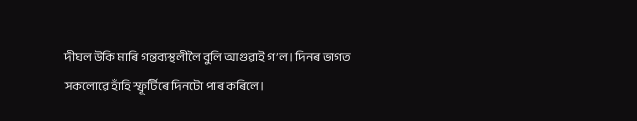দীঘল উকি মাৰি গন্তব্যস্থলীলৈ বুলি আগুৱাই গ’ল। দিনৰ ভাগত সকলোৱে হাঁহি স্ফূৰ্টিৰে দিনটো পাৰ কৰিলে।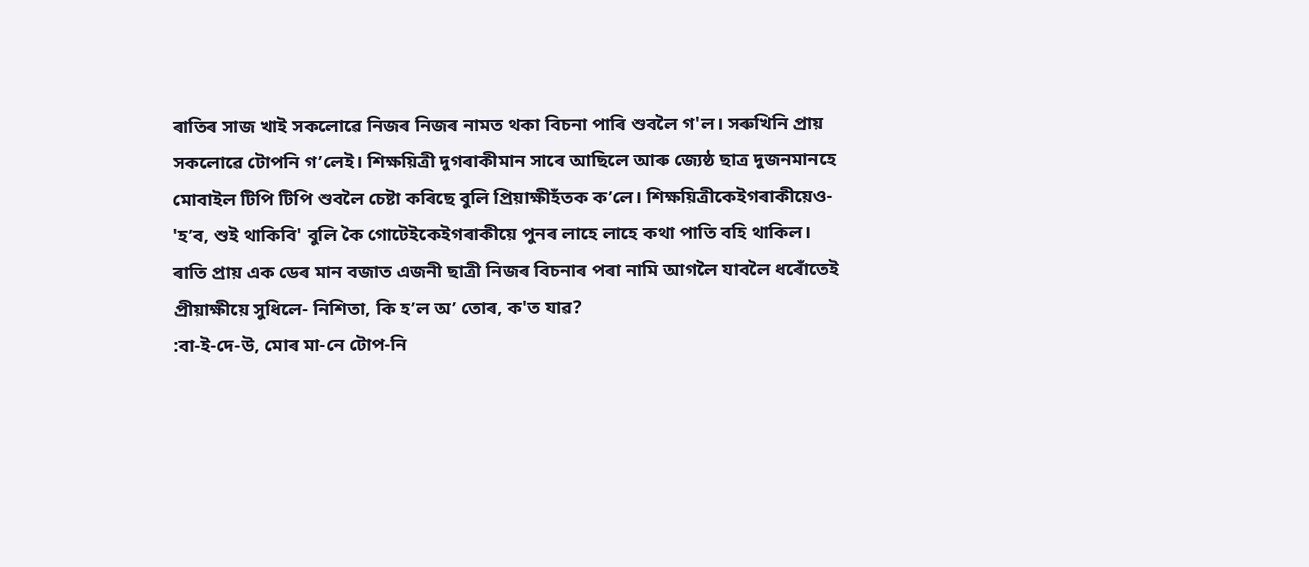ৰাতিৰ সাজ খাই সকলোৱে নিজৰ নিজৰ নামত থকা বিচনা পাৰি শুবলৈ গ'ল। সৰুখিনি প্ৰায় সকলোৱে টোপনি গ’লেই। শিক্ষয়িত্ৰী দুগৰাকীমান সাৰে আছিলে আৰু জ্যেষ্ঠ ছাত্ৰ দুজনমানহে মোবাইল টিপি টিপি শুবলৈ চেষ্টা কৰিছে বুলি প্ৰিয়াক্ষীহঁতক ক’লে। শিক্ষয়িত্ৰীকেইগৰাকীয়েও- 'হ’ব, শুই থাকিবি' বুলি কৈ গোটেইকেইগৰাকীয়ে পুনৰ লাহে লাহে কথা পাতি বহি থাকিল।
ৰাতি প্ৰায় এক ডেৰ মান বজাত এজনী ছাত্ৰী নিজৰ বিচনাৰ পৰা নামি আগলৈ যাবলৈ ধৰোঁতেই প্ৰীয়াক্ষীয়ে সুধিলে- নিশিতা, কি হ’ল অ’ তোৰ, ক'ত যাৱ?
:বা-ই-দে-উ, মোৰ মা-নে টোপ-নি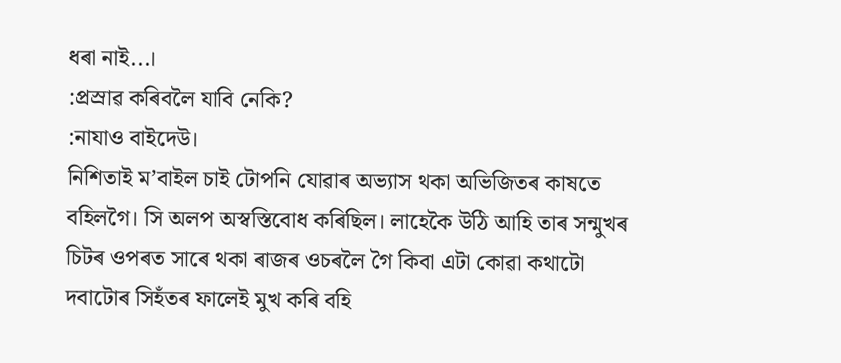ধৰা নাই...।
:প্ৰস্ৰাৱ কৰিবলৈ যাবি নেকি?
:নাযাও বাইদেউ।
নিশিতাই ম’বাইল চাই টোপনি যোৱাৰ অভ্যাস থকা অভিজিতৰ কাষতে বহিলগৈ। সি অলপ অস্বস্তিবোধ কৰিছিল। লাহেকৈ উঠি আহি তাৰ সন্মুখৰ চিটৰ ওপৰত সাৰে থকা ৰাজৰ ওচৰলৈ গৈ কিবা এটা কোৱা কথাটো দবাটোৰ সিহঁতৰ ফালেই মুখ কৰি বহি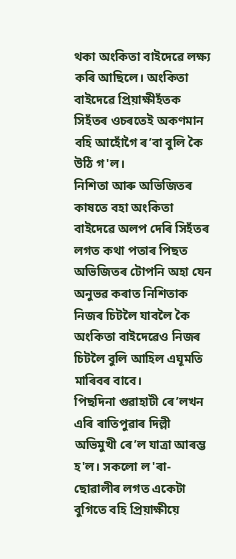থকা অংকিতা বাইদেৱে লক্ষ্য কৰি আছিলে। অংকিতা বাইদেৱে প্ৰিয়াক্ষীহঁতক সিহঁতৰ ওচৰতেই অকণমান বহি আহোঁগৈ ৰ’বা বুলি কৈ উঠি গ'ল।
নিশিতা আৰু অভিজিতৰ কাষতে বহা অংকিতা বাইদেৱে অলপ দেৰি সিহঁতৰ লগত কথা পতাৰ পিছত অভিজিতৰ টোপনি অহা যেন অনুভৱ কৰাত নিশিতাক নিজৰ চিটলৈ যাবলৈ কৈ অংকিতা বাইদেৱেও নিজৰ চিটলৈ বুলি আহিল এঘূমতি মাৰিবৰ বাবে।
পিছদিনা গুৱাহাটী ৰে’লখন এৰি ৰাতিপুৱাৰ দিল্লী অভিমুখী ৰে’ল যাত্ৰা আৰম্ভ হ'ল। সকলো ল'ৰা-ছোৱালীৰ লগত একেটা বুগিতে বহি প্ৰিয়াক্ষীয়ে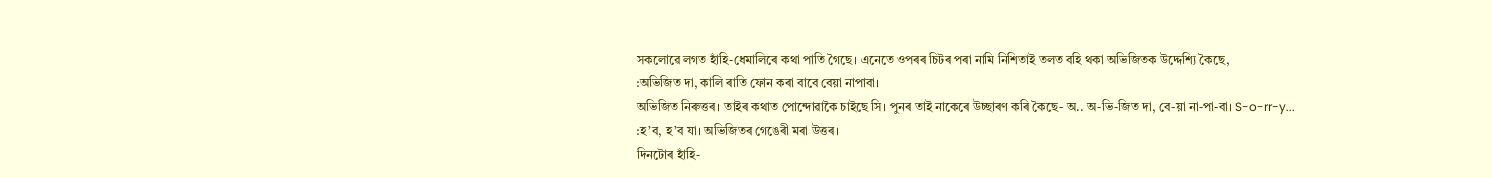সকলোৱে লগত হাঁহি-ধেমালিৰে কথা পাতি গৈছে। এনেতে ওপৰৰ চিটৰ পৰা নামি নিশিতাই তলত বহি থকা অভিজিতক উদ্দেশ্যি কৈছে,
:অভিজিত দা, কালি ৰাতি ফোন কৰা বাবে বেয়া নাপাবা।
অভিজিত নিৰুত্তৰ। তাইৰ কথাত পোন্দোৱাকৈ চাইছে সি। পুনৰ তাই নাকেৰে উচ্ছাৰণ কৰি কৈছে- অ.. অ-ভি-জিত দা, বে-য়া না-পা-বা। S-o-rr-y...
:হ’ব, হ’ব যা। অভিজিতৰ গেঙেৰী মৰা উত্তৰ।
দিনটোৰ হাঁহি-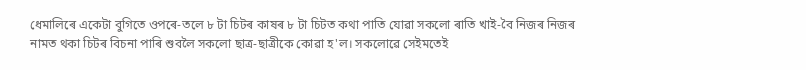ধেমালিৰে একেটা বুগিতে ওপৰে-তলে ৮ টা চিটৰ কাষৰ ৮ টা চিটত কথা পাতি যোৱা সকলো ৰাতি খাই-বৈ নিজৰ নিজৰ নামত থকা চিটৰ বিচনা পাৰি শুবলৈ সকলো ছাত্ৰ-ছাত্ৰীকে কোৱা হ'ল। সকলোৱে সেইমতেই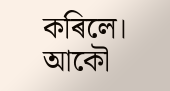কৰিলে। আকৌ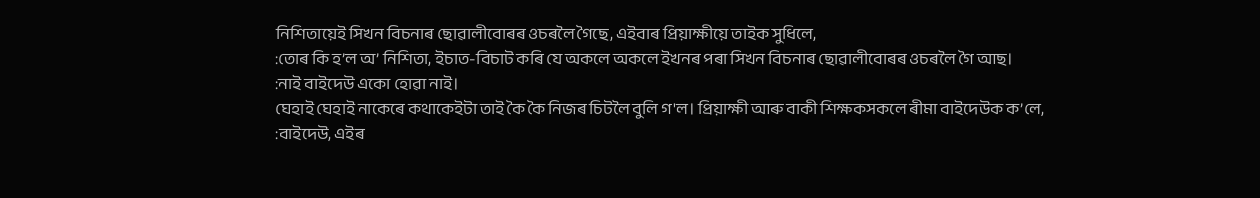নিশিতায়েই সিখন বিচনাৰ ছোৱালীবোৰৰ ওচৰলৈ গৈছে, এইবাৰ প্ৰিয়াক্ষীয়ে তাইক সুধিলে,
:তোৰ কি হ’ল অ’ নিশিতা, ইচাত-বিচাট কৰি যে অকলে অকলে ইখনৰ পৰা সিখন বিচনাৰ ছোৱালীবোৰৰ ওচৰলৈ গৈ আছ।
:নাই বাইদেউ একো হোৱা নাই।
ঘেহাই ঘেহাই নাকেৰে কথাকেইটা তাই কৈ কৈ নিজৰ চিটলৈ বুলি গ'ল। প্ৰিয়াক্ষী আৰু বাকী শিক্ষকসকলে ৰীমা বাইদেউক ক’লে,
:বাইদেউ, এইৰ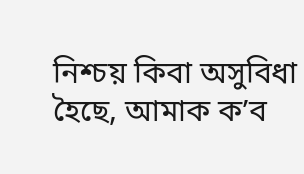নিশ্চয় কিবা অসুবিধা হৈছে, আমাক ক’ব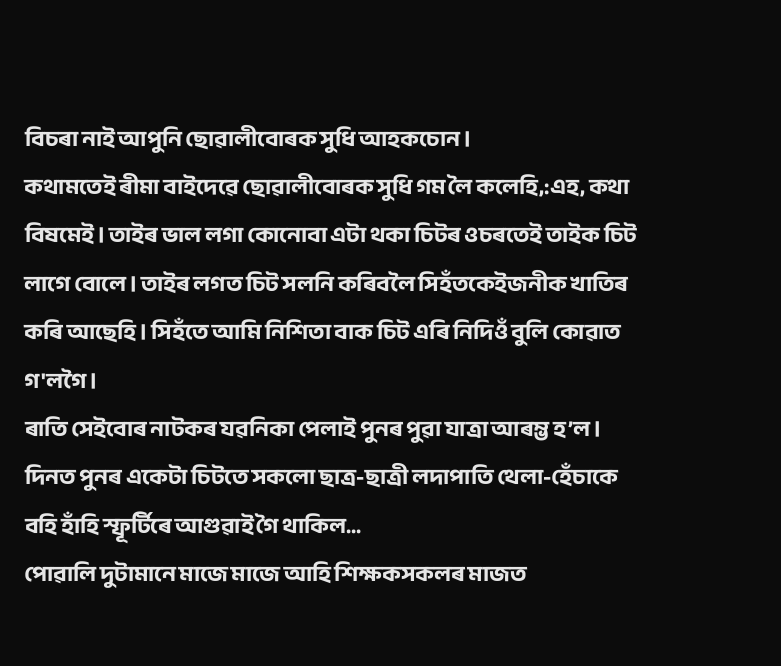বিচৰা নাই আপুনি ছোৱালীবোৰক সুধি আহকচোন।
কথামতেই ৰীমা বাইদেৱে ছোৱালীবোৰক সুধি গম লৈ কলেহি,:এহ, কথা বিষমেই। তাইৰ ভাল লগা কোনোবা এটা থকা চিটৰ ওচৰতেই তাইক চিট লাগে বোলে। তাইৰ লগত চিট সলনি কৰিবলৈ সিহঁতকেইজনীক খাতিৰ কৰি আছেহি। সিহঁতে আমি নিশিতা বাক চিট এৰি নিদিওঁ বুলি কোৱাত গ'লগৈ।
ৰাতি সেইবোৰ নাটকৰ যৱনিকা পেলাই পুনৰ পুৱা যাত্ৰা আৰম্ভ হ’ল। দিনত পুনৰ একেটা চিটতে সকলো ছাত্ৰ-ছাত্ৰী লদাপাতি থেলা-হেঁচাকে বহি হাঁহি স্ফূৰ্টিৰে আগুৱাই গৈ থাকিল...
পোৱালি দুটামানে মাজে মাজে আহি শিক্ষকসকলৰ মাজত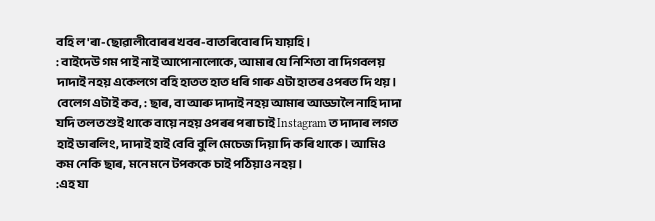বহি ল'ৰা-ছোৱালীবোৰৰ খবৰ-বাতৰিবোৰ দি যায়হি।
: বাইদেউ গম পাই নাই আপোনালোকে, আমাৰ যে নিশিতা বা দিগবলয় দাদাই নহয় একেলগে বহি হাতত হাত ধৰি গাৰু এটা হাতৰ ওপৰত দি থয়।
বেলেগ এটাই কব, : ছাৰ, বা আৰু দাদাই নহয় আমাৰ আড্ডালৈ নাহি দাদা যদি তলত শুই থাকে বায়ে নহয় ওপৰৰ পৰা চাই Instagram ত দাদাৰ লগত হাই ডাৰলিং, দাদাই হাই বেবি বুলি মেচেজ দিয়া দি কৰি থাকে। আমিও কম নেকি ছাৰ, মনে মনে টপককে চাই পঠিয়াও নহয়।
:এহ যা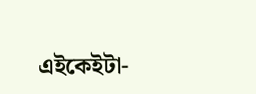এইকেইটা-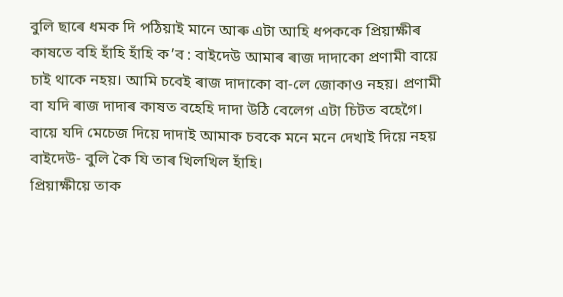বুলি ছাৰে ধমক দি পঠিয়াই মানে আৰু এটা আহি ধপককে প্ৰিয়াক্ষীৰ কাষতে বহি হাঁহি হাঁহি ক’ব : বাইদেউ আমাৰ ৰাজ দাদাকো প্ৰণামী বায়ে চাই থাকে নহয়। আমি চবেই ৰাজ দাদাকো বা-লে জোকাও নহয়। প্ৰণামী বা যদি ৰাজ দাদাৰ কাষত বহেহি দাদা উঠি বেলেগ এটা চিটত বহেগৈ। বায়ে যদি মেচেজ দিয়ে দাদাই আমাক চবকে মনে মনে দেখাই দিয়ে নহয় বাইদেউ- বুলি কৈ যি তাৰ খিলখিল হাঁহি।
প্ৰিয়াক্ষীয়ে তাক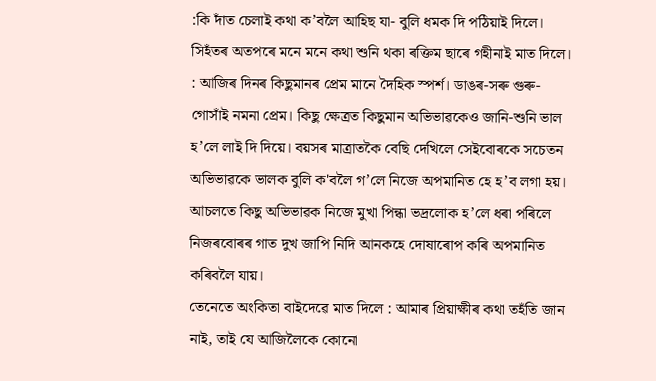:কি দাঁত চেলাই কথা ক’বলৈ আহিছ যা- বুলি ধমক দি পঠিয়াই দিলে।
সিহঁতৰ অতপৰে মনে মনে কথা শুনি থকা ৰক্তিম ছাৰে গহীনাই মাত দিলে।
: আজিৰ দিনৰ কিছুমানৰ প্ৰেম মানে দৈহিক স্পৰ্শ। ডাঙৰ-সৰু গুৰু-গোসাঁই নমনা প্ৰেম। কিছু ক্ষেত্ৰত কিছুমান অভিভাৱকেও জানি-শুনি ভাল হ’লে লাই দি দিয়ে। বয়সৰ মাত্ৰাতকৈ বেছি দেখিলে সেইবোৰকে সচেতন অভিভাৱকে ভালক বুলি ক'বলৈ গ’লে নিজে অপমানিত হে হ’ব লগা হয়। আচলতে কিছু অভিভাৱক নিজে মুখা পিন্ধা ভদ্ৰলোক হ’লে ধৰা পৰিলে নিজৰবোৰৰ গাত দুখ জাপি নিদি আনকহে দোষাৰোপ কৰি অপমানিত কৰিবলৈ যায়।
তেনেতে অংকিতা বাইদেৱে মাত দিলে : আমাৰ প্ৰিয়াক্ষীৰ কথা তহঁতি জান নাই, তাই যে আজিলৈকে কোনো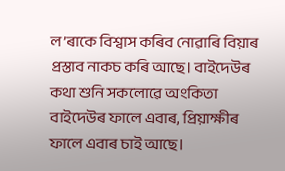ল’ৰাকে বিশ্বাস কৰিব নোৱাৰি বিয়াৰ প্ৰস্তাব নাকচ কৰি আছে। বাইদেউৰ কথা শুনি সকলোৱে অংকিতা বাইদেউৰ ফালে এবাৰ, প্ৰিয়াক্ষীৰ ফালে এবাৰ চাই আছে।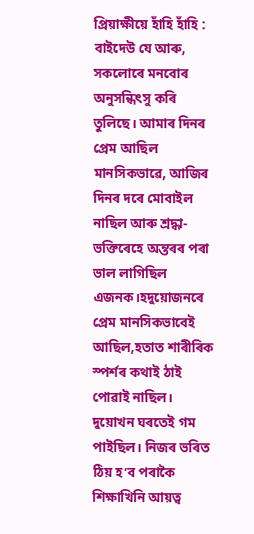প্ৰিয়াক্ষীয়ে হাঁহি হাঁহি : বাইদেউ যে আৰু, সকলোৰে মনবোৰ অনুসন্ধিৎসু কৰি তুলিছে। আমাৰ দিনৰ প্ৰেম আছিল মানসিকভাৱে, আজিৰ দিনৰ দৰে মোবাইল নাছিল আৰু শ্ৰদ্ধা-ভক্তিৰেহে অন্তৰৰ পৰা ভাল লাগিছিল এজনক।হদুয়োজনৰে প্ৰেম মানসিকভাবেই আছিল,হতাত শাৰীৰিক স্পৰ্শৰ কথাই ঠাই পোৱাই নাছিল। দুয়োখন ঘৰতেই গম পাইছিল। নিজৰ ভৰিত ঠিয় হ’ব পৰাকৈ শিক্ষাখিনি আয়ত্ব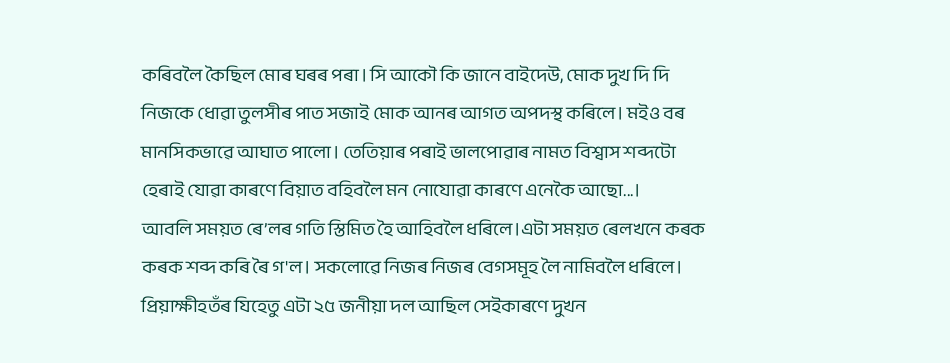কৰিবলৈ কৈছিল মোৰ ঘৰৰ পৰা। সি আকৌ কি জানে বাইদেউ, মোক দুখ দি দি নিজকে ধোৱা তুলসীৰ পাত সজাই মোক আনৰ আগত অপদস্থ কৰিলে। মইও বৰ মানসিকভাৱে আঘাত পালো। তেতিয়াৰ পৰাই ভালপোৱাৰ নামত বিশ্বাস শব্দটো হেৰাই যোৱা কাৰণে বিয়াত বহিবলৈ মন নোযোৱা কাৰণে এনেকৈ আছো...।
আবলি সময়ত ৰে’লৰ গতি স্তিমিত হৈ আহিবলৈ ধৰিলে।এটা সময়ত ৰেলখনে কৰক কৰক শব্দ কৰি ৰৈ গ'ল। সকলোৱে নিজৰ নিজৰ বেগসমূহ লৈ নামিবলৈ ধৰিলে। প্ৰিয়াক্ষীহতঁৰ যিহেতু এটা ২৫ জনীয়া দল আছিল সেইকাৰণে দুখন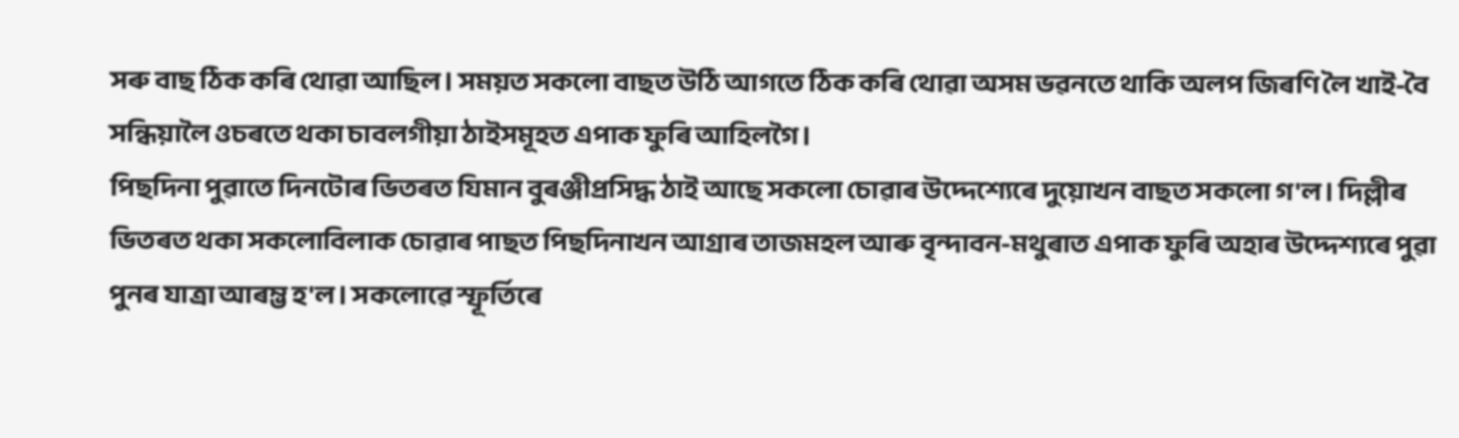সৰু বাছ ঠিক কৰি থোৱা আছিল। সময়ত সকলো বাছত উঠি আগতে ঠিক কৰি থোৱা অসম ভৱনতে থাকি অলপ জিৰণি লৈ খাই-বৈ সন্ধিয়ালৈ ওচৰতে থকা চাবলগীয়া ঠাইসমূহত এপাক ফুৰি আহিলগৈ।
পিছদিনা পুৱাতে দিনটোৰ ভিতৰত যিমান বুৰঞ্জীপ্ৰসিদ্ধ ঠাই আছে সকলো চোৱাৰ উদ্দেশ্যেৰে দুয়োখন বাছত সকলো গ'ল। দিল্লীৰ ভিতৰত থকা সকলোবিলাক চোৱাৰ পাছত পিছদিনাখন আগ্ৰাৰ তাজমহল আৰু বৃন্দাবন-মথুৰাত এপাক ফুৰি অহাৰ উদ্দেশ্যৰে পুৱা পুনৰ যাত্ৰা আৰম্ভ হ'ল। সকলোৱে স্ফূৰ্তিৰে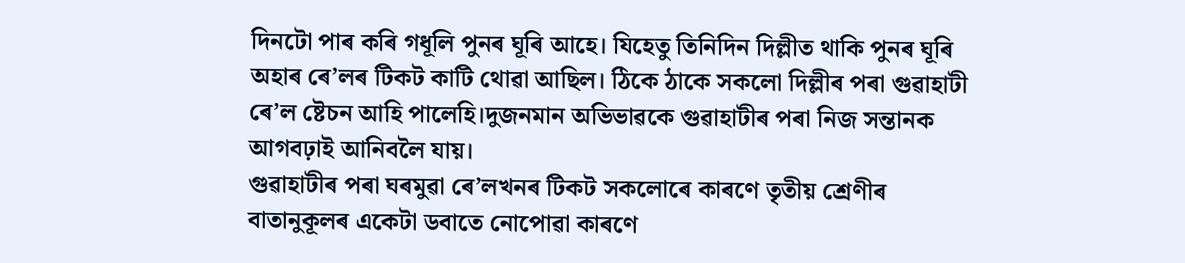দিনটো পাৰ কৰি গধূলি পুনৰ ঘূৰি আহে। যিহেতু তিনিদিন দিল্লীত থাকি পুনৰ ঘূৰি অহাৰ ৰে’লৰ টিকট কাটি থোৱা আছিল। ঠিকে ঠাকে সকলো দিল্লীৰ পৰা গুৱাহাটী ৰে’ল ষ্টেচন আহি পালেহি।দুজনমান অভিভাৱকে গুৱাহাটীৰ পৰা নিজ সন্তানক আগবঢ়াই আনিবলৈ যায়।
গুৱাহাটীৰ পৰা ঘৰমুৱা ৰে’লখনৰ টিকট সকলোৰে কাৰণে তৃতীয় শ্ৰেণীৰ বাতানুকূলৰ একেটা ডবাতে নোপোৱা কাৰণে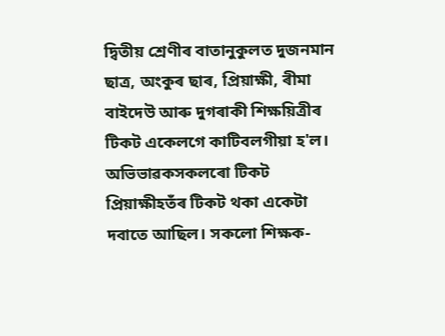দ্বিতীয় শ্ৰেণীৰ বাতানুকুলত দুজনমান ছাত্ৰ, অংকুৰ ছাৰ, প্ৰিয়াক্ষী, ৰীমা বাইদেউ আৰু দুগৰাকী শিক্ষয়িত্ৰীৰ টিকট একেলগে কাটিবলগীয়া হ'ল। অভিভাৱকসকলৰো টিকট প্ৰিয়াক্ষীহতঁৰ টিকট থকা একেটা দবাতে আছিল। সকলো শিক্ষক-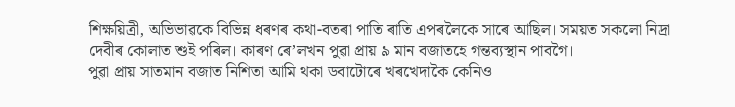শিক্ষয়িত্ৰী, অভিভাৱকে বিভিন্ন ধৰণৰ কথা-বতৰা পাতি ৰাতি এপৰলৈকে সাৰে আছিল। সময়ত সকলো নিদ্ৰা দেবীৰ কোলাত শুই পৰিল। কাৰণ ৰে’লখন পুৱা প্ৰায় ৯ মান বজাতহে গন্তব্যস্থান পাবগৈ।
পুৱা প্ৰায় সাতমান বজাত নিশিতা আমি থকা ডবাটোৰে খৰখেদাকৈ কেনিও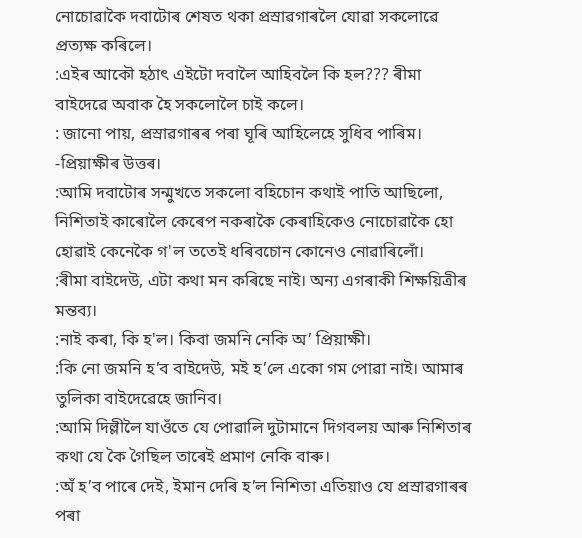নোচোৱাকৈ দবাটোৰ শেষত থকা প্ৰস্ৰাৱগাৰলৈ যোৱা সকলোৱে প্ৰত্যক্ষ কৰিলে।
:এইৰ আকৌ হঠাৎ এইটো দবালৈ আহিবলৈ কি হল??? ৰীমা বাইদেৱে অবাক হৈ সকলোলৈ চাই কলে।
: জানো পায়, প্ৰস্ৰাৱগাৰৰ পৰা ঘূৰি আহিলেহে সুধিব পাৰিম। -প্ৰিয়াক্ষীৰ উত্তৰ।
:আমি দবাটোৰ সন্মুখতে সকলো বহিচোন কথাই পাতি আছিলো, নিশিতাই কাৰোলৈ কেৰেপ নকৰাকৈ কেৰাহিকেও নোচোৱাকৈ হো হোৱাই কেনেকৈ গ'ল ততেই ধৰিবচোন কোনেও নোৱাৰিলোঁ।
:ৰীমা বাইদেউ, এটা কথা মন কৰিছে নাই। অন্য এগৰাকী শিক্ষয়িত্ৰীৰ মন্তব্য।
:নাই কৰা, কি হ'ল। কিবা জমনি নেকি অ’ প্ৰিয়াক্ষী।
:কি নো জমনি হ’ব বাইদেউ, মই হ’লে একো গম পোৱা নাই। আমাৰ তুলিকা বাইদেৱেহে জানিব।
:আমি দিল্লীলৈ যাওঁতে যে পোৱালি দুটামানে দিগবলয় আৰু নিশিতাৰ কথা যে কৈ গৈছিল তাৰেই প্ৰমাণ নেকি বাৰু।
:অঁ হ’ব পাৰে দেই, ইমান দেৰি হ’ল নিশিতা এতিয়াও যে প্ৰস্ৰাৱগাৰৰ পৰা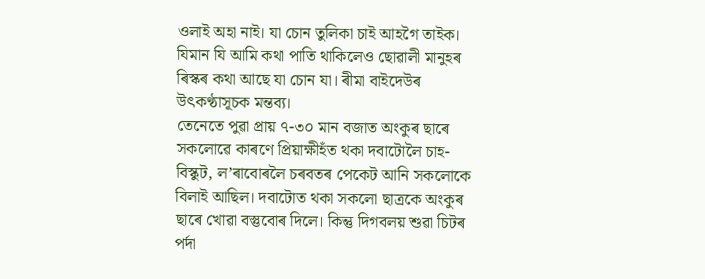ওলাই অহা নাই। যা চোন তুলিকা চাই আহগৈ তাইক। যিমান যি আমি কথা পাতি থাকিলেও ছোৱালী মানুহৰ ৰিস্কৰ কথা আছে যা চোন যা। ৰীমা বাইদেউৰ উৎকণ্ঠাসূচক মন্তব্য।
তেনেতে পুৱা প্ৰায় ৭-৩০ মান বজাত অংকুৰ ছাৰে সকলোৱে কাৰণে প্ৰিয়াক্ষীহঁত থকা দবাটোলৈ চাহ-বিস্কুট, ল’ৰাবোৰলৈ চৰবতৰ পেকেট আনি সকলোকে বিলাই আছিল। দবাটোত থকা সকলো ছাত্ৰকে অংকুৰ ছাৰে খোৱা বস্তুবোৰ দিলে। কিন্তু দিগবলয় শুৱা চিটৰ পৰ্দা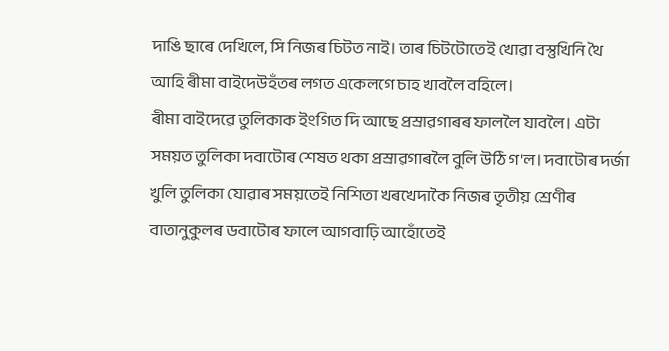দাঙি ছাৰে দেখিলে, সি নিজৰ চিটত নাই। তাৰ চিটটোতেই খোৱা বস্তুখিনি থৈ আহি ৰীমা বাইদেউহঁতৰ লগত একেলগে চাহ খাবলৈ বহিলে।
ৰীমা বাইদেৱে তুলিকাক ইংগিত দি আছে প্ৰস্ৰাৱগাৰৰ ফাললৈ যাবলৈ। এটা সময়ত তুলিকা দবাটোৰ শেষত থকা প্ৰস্ৰাৱগাৰলৈ বুলি উঠি গ'ল। দবাটোৰ দৰ্জা খুলি তুলিকা যোৱাৰ সময়তেই নিশিতা খৰখেদাকৈ নিজৰ তৃতীয় শ্ৰেণীৰ বাতানুকুলৰ ডবাটোৰ ফালে আগবাঢ়ি আহোঁতেই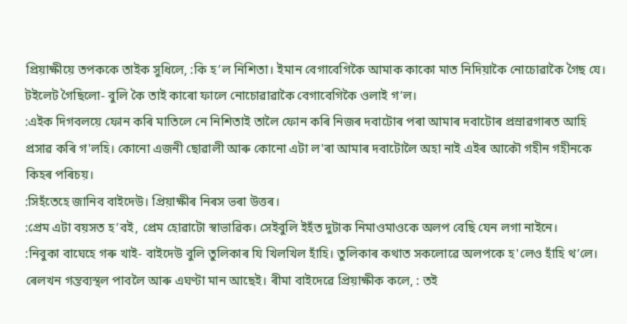প্ৰিয়াক্ষীয়ে তপককে তাইক সুধিলে, :কি হ’ল নিশিতা। ইমান বেগাবেগিকৈ আমাক কাকো মাত নিদিয়াকৈ নোচোৱাকৈ গৈছ যে।
টইলেট গৈছিলো- বুলি কৈ তাই কাৰো ফালে নোচোৱাৱাকৈ বেগাবেগিকৈ ওলাই গ’ল।
:এইক দিগবলয়ে ফোন কৰি মাতিলে নে নিশিতাই তালৈ ফোন কৰি নিজৰ দবাটোৰ পৰা আমাৰ দবাটোৰ প্ৰস্ৰাৱগাৰত আহি প্ৰসাৱ কৰি গ'লহি। কোনো এজনী ছোৱালী আৰু কোনো এটা ল'ৰা আমাৰ দবাটোলৈ অহা নাই এইৰ আকৌ গহীন গহীনকে কিহৰ পৰিচয়।
:সিহঁতেহে জানিব বাইদেউ। প্ৰিয়াক্ষীৰ নিৰস ভৰা উত্তৰ।
:প্ৰেম এটা বয়সত হ’বই, প্ৰেম হোৱাটো স্বাভাৱিক। সেইবুলি ইহঁত দুটাক নিমাওমাওকে অলপ বেছি যেন লগা নাইনে।
:নিবুকা বাঘেহে গৰু খাই- বাইদেউ বুলি তুলিকাৰ যি খিলখিল হাঁহি। তুলিকাৰ কথাত সকলোৱে অলপকে হ'লেও হাঁহি থ’লে।
ৰেলখন গন্তব্যস্থল পাবলৈ আৰু এঘণ্টা মান আছেই। ৰীমা বাইদেৱে প্ৰিয়াক্ষীক কলে, : তই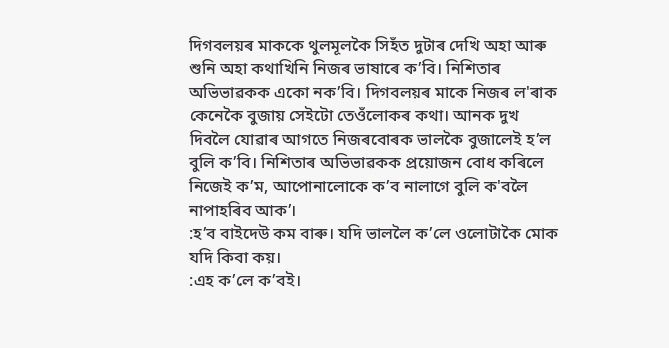দিগবলয়ৰ মাককে থুলমূলকৈ সিহঁত দুটাৰ দেখি অহা আৰু শুনি অহা কথাখিনি নিজৰ ভাষাৰে ক’বি। নিশিতাৰ অভিভাৱকক একো নক’বি। দিগবলয়ৰ মাকে নিজৰ ল'ৰাক কেনেকৈ বুজায় সেইটো তেওঁলোকৰ কথা। আনক দুখ দিবলৈ যোৱাৰ আগতে নিজৰবোৰক ভালকৈ বুজালেই হ’ল বুলি ক’বি। নিশিতাৰ অভিভাৱকক প্ৰয়োজন বোধ কৰিলে নিজেই ক’ম, আপোনালোকে ক’ব নালাগে বুলি ক'বলৈ নাপাহৰিব আক’।
:হ’ব বাইদেউ কম বাৰু। যদি ভাললৈ ক’লে ওলোটাকৈ মোক যদি কিবা কয়।
:এহ ক’লে ক’বই।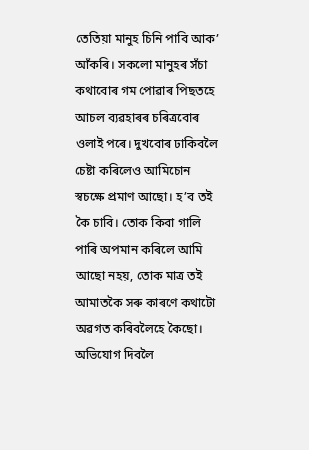তেতিয়া মানুহ চিনি পাবি আক’ আঁকৰি। সকলো মানুহৰ সঁচা কথাবোৰ গম পোৱাৰ পিছতহে আচল ব্যৱহাৰৰ চৰিত্ৰবোৰ ওলাই পৰে। দুখবোৰ ঢাকিবলৈ চেষ্টা কৰিলেও আমিচোন স্বচক্ষে প্ৰমাণ আছো। হ’ব তই কৈ চাবি। তোক কিবা গালি পাৰি অপমান কৰিলে আমি আছো নহয়, তোক মাত্ৰ তই আমাতকৈ সৰু কাৰণে কথাটো অৱগত কৰিবলৈহে কৈছো। অভিযোগ দিবলৈ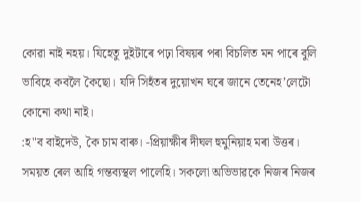কোৱা নাই নহয়। যিহেতু দুইটাৰে পঢ়া বিষয়ৰ পৰা বিচলিত মন পাৰে বুলি ভাবিহে কবলৈ কৈছো। যদি সিহঁতৰ দুয়োখন ঘৰে জানে তেনেহ’লেটো কোনো কথা নাই।
:হ"ব বাইদেউ, কৈ চাম বাৰু। -প্ৰিয়াক্ষীৰ দীঘল হুমুনিয়াহ মৰা উত্তৰ।
সময়ত ৰেল আহি গন্তব্যস্থল পালেহি। সকলো অভিভাৱকে নিজৰ নিজৰ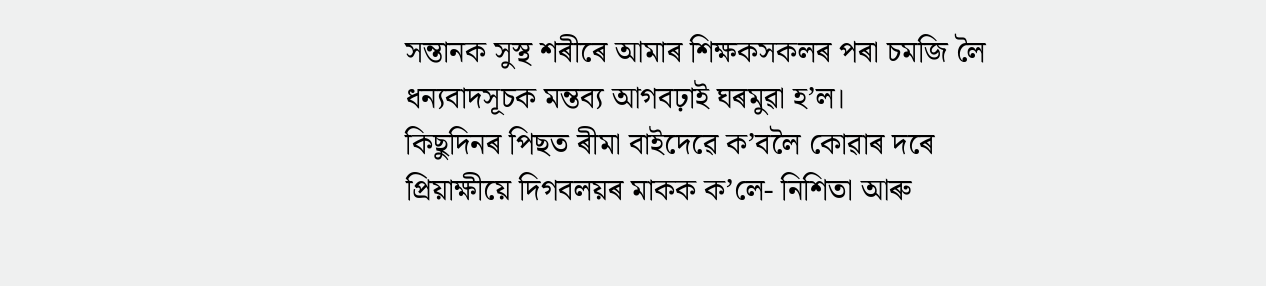সন্তানক সুস্থ শৰীৰে আমাৰ শিক্ষকসকলৰ পৰা চমজি লৈ ধন্যবাদসূচক মন্তব্য আগবঢ়াই ঘৰমুৱা হ’ল।
কিছুদিনৰ পিছত ৰীমা বাইদেৱে ক’বলৈ কোৱাৰ দৰে প্ৰিয়াক্ষীয়ে দিগবলয়ৰ মাকক ক’লে- নিশিতা আৰু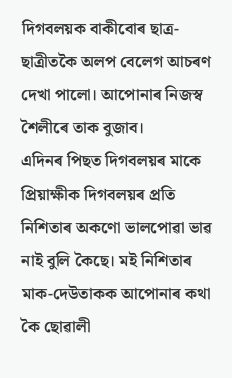দিগবলয়ক বাকীবোৰ ছাত্ৰ-ছাত্ৰীতকৈ অলপ বেলেগ আচৰণ দেখা পালো। আপোনাৰ নিজস্ব শৈলীৰে তাক বুজাব।
এদিনৰ পিছত দিগবলয়ৰ মাকে প্ৰিয়াক্ষীক দিগবলয়ৰ প্ৰতি নিশিতাৰ অকণো ভালপোৱা ভাৱ নাই বুলি কৈছে। মই নিশিতাৰ মাক-দেউতাকক আপোনাৰ কথা কৈ ছোৱালী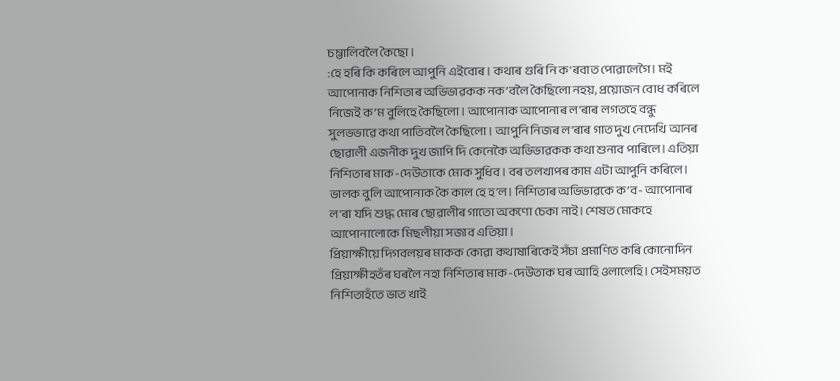চম্ভালিবলৈ কৈছো।
:হে হৰি কি কৰিলে আপুনি এইবোৰ। কথাৰ গুৰি নি ক'ৰবাত পোৱালেগৈ। মই আপোনাক নিশিতাৰ অভিভাৱকক নক’বলৈ কৈছিলো নহয়, প্ৰয়োজন বোধ কৰিলে নিজেই ক’ম বুলিহে কৈছিলো। আপোনাক আপোনাৰ ল'ৰাৰ লগতহে বন্ধু সুলভভাৱে কথা পাতিবলৈ কৈছিলো। আপুনি নিজৰ ল'ৰাৰ গাত দুখ নেদেখি আনৰ ছোৱালী এজনীক দুখ জাপি দি কেনেকৈ অভিভাৱকক কথা শুনাব পাৰিলে। এতিয়া নিশিতাৰ মাক-দেউতাকে মোক সুধিব। বৰ তলখাপৰ কাম এটা আপুনি কৰিলে। ভালক বুলি আপোনাক কৈ কাল হে হ'ল। নিশিতাৰ অভিভাৱকে ক’ব- আপোনাৰ ল'ৰা যদি শুদ্ধ মোৰ ছোৱালীৰ গাতো অকণো চেকা নাই। শেষত মোকহে আপোনালোকে মিছলীয়া সজাব এতিয়া।
প্ৰিয়াক্ষীয়ে দিগবলয়ৰ মাকক কোৱা কথাষাৰিকেই সঁচা প্ৰমাণিত কৰি কোনোদিন প্ৰিয়াক্ষীহতঁৰ ঘৰলৈ নহা নিশিতাৰ মাক-দেউতাক ঘৰ আহি ওলালেহি। সেইসময়ত নিশিতাহঁতে ভাত খাই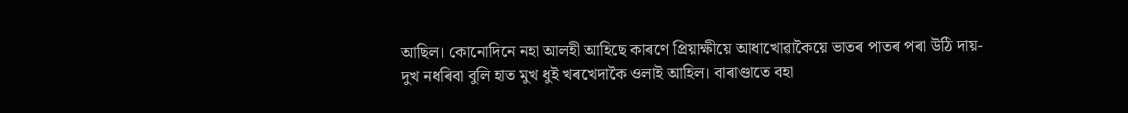আছিল। কোনোদিনে নহা আলহী আহিছে কাৰণে প্ৰিয়াক্ষীয়ে আধাখোৱাকৈয়ে ভাতৰ পাতৰ পৰা উঠি দায়-দুখ নধৰিবা বুলি হাত মুখ ধুই খৰখেদাকৈ ওলাই আহিল। বাৰাণ্ডাতে বহা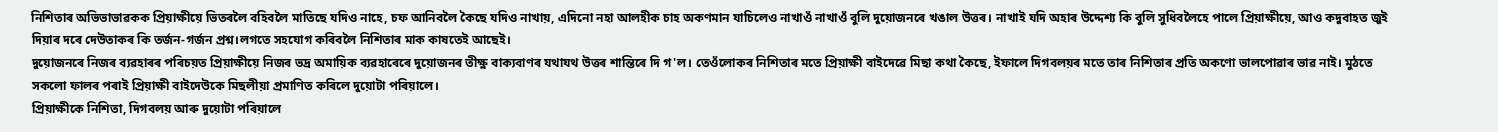নিশিতাৰ অভিভাভাৱকক প্ৰিয়াক্ষীয়ে ভিতৰলৈ বহিবলৈ মাতিছে যদিও নাহে, চফ আনিবলৈ কৈছে যদিও নাখায়, এদিনো নহা আলহীক চাহ অকণমান যাচিলেও নাখাওঁ নাখাওঁ বুলি দুয়োজনৰে খঙাল উত্তৰ। নাখাই যদি অহাৰ উদ্দেশ্য কি বুলি সুধিবলৈহে পালে প্ৰিয়াক্ষীয়ে, আও কদুবাহত জুই দিয়াৰ দৰে দেউতাকৰ কি তৰ্জন-গৰ্জন প্ৰশ্ন।লগতে সহযোগ কৰিবলৈ নিশিতাৰ মাক কাষতেই আছেই।
দুয়োজনৰে নিজৰ ব্যৱহাৰৰ পৰিচয়ত প্ৰিয়াক্ষীয়ে নিজৰ ভদ্ৰ অমায়িক ব্যৱহাৰেৰে দুয়োজনৰ তীক্ষ্ণ বাক্যবাণৰ যথাযথ উত্তৰ শান্তিৰে দি গ'ল। তেওঁলোকৰ নিশিতাৰ মতে প্ৰিয়াক্ষী বাইদেৱে মিছা কথা কৈছে, ইফালে দিগবলয়ৰ মতে তাৰ নিশিতাৰ প্ৰতি অকণো ভালপোৱাৰ ভাৱ নাই। মুঠতে সকলো ফালৰ পৰাই প্ৰিয়াক্ষী বাইদেউকে মিছলীয়া প্ৰমাণিত কৰিলে দুয়োটা পৰিয়ালে।
প্ৰিয়াক্ষীকে নিশিতা, দিগবলয় আৰু দুয়োটা পৰিয়ালে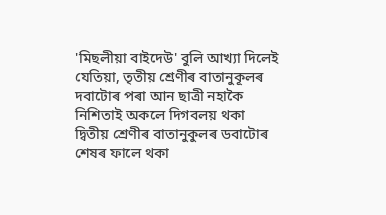'মিছলীয়া বাইদেউ' বুলি আখ্যা দিলেই যেতিয়া, তৃতীয় শ্ৰেণীৰ বাতানুকূলৰ দবাটোৰ পৰা আন ছাত্ৰী নহাকৈ নিশিতাই অকলে দিগবলয় থকা দ্বিতীয় শ্ৰেণীৰ বাতানুকুলৰ ডবাটোৰ শেষৰ ফালে থকা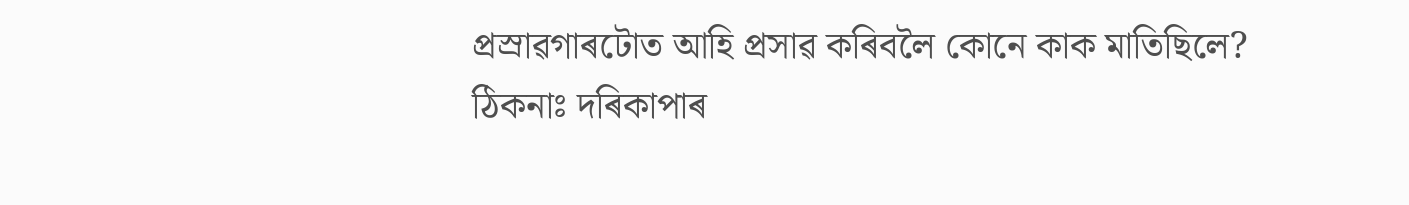প্ৰস্ৰাৱগাৰটোত আহি প্ৰসাৱ কৰিবলৈ কোনে কাক মাতিছিলে?
ঠিকনাঃ দৰিকাপাৰ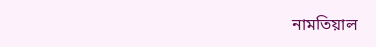নামতিয়াল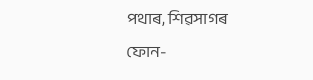পথাৰ, শিৱসাগৰ
ফোন-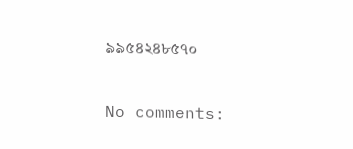৯৯৫৪২৪৮৫৭০

No comments: